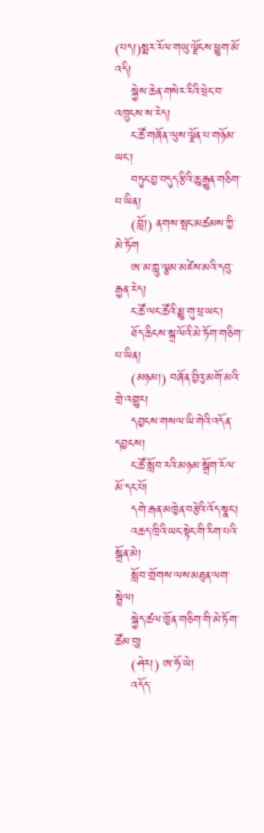(པད།)སྨར་རོལ་གཡུ་ལྗོངས་ཕྱུག་མོ་འདི།
    སྐྱེས་ཆེན་གསེར་རིའི་ཕྲེང་བ་འཁྲུངས་ས་རེད།
    ང་ཚོ་གཞོན་ལུས་ལྗོན་པ་གཉོམ་ཡང་།
    བཏུང་བྱ་བདུད་རྩིའི་ཆུ་རྒྱུན་གཅིག་པ་ཡིན།
    (བློ།) ནགས་སྤང་མཚམས་ཀྱི་མེ་ཏོག
    ཨ་མ་ཀླུ་ལྕམ་མཛེས་མའི་དབུ་རྒྱན་རེད།
    ང་ཚོ་ལང་ཚོའི་མྱུ་གུ་ཕྲ་ཡང་།
    ཐོད་ཆིངས་སྐྲ་ལོའི་མེ་ཏོག་གཅིག་པ་ཡིན།
    (མཉམ།) བཞོན་བྱིའུ་མགོ་མའི་གྲེ་འགྱུར།
    དབྱངས་གསལ་ཡི་གེའི་འདོན་དབྱངས།
    ང་ཚོ་སློབ་རའི་མཉམ་སྒྲོག་རོལ་མོ་དང་པོ།
    དགེ་རྒན་མཁྱེན་བརྩེའི་འོད་སྣང་།
    འཆད་ཁྲིའི་ཡང་སྟེང་གི་རིག་པའི་སྒྲོན་མེ།
    སློབ་གྲོགས་ལས་མཐུན་ལག་སྦྲེལ།
    སྐྱེད་ཚལ་ཁྱོན་གཅིག་གི་མེ་ཏོག་ཚོམ་བུ།
    (ཤེར།) ཨ་ཧོ་ཡེ།
    འདོད་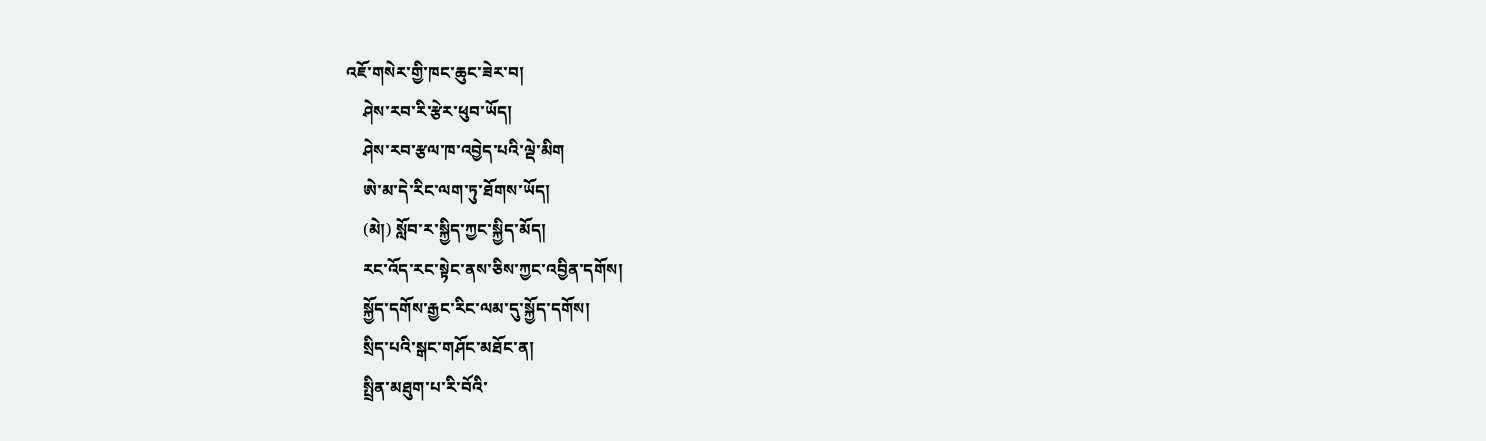འཇོ་གསེར་གྱི་ཁང་ཆུང་ཟེར་བ།
    ཤེས་རབ་རི་རྩེར་ཕུབ་ཡོད།
    ཤེས་རབ་རྩལ་ཁ་འབྱེད་པའི་ལྡེ་མིག
    ཨེ་མ་དེ་རིང་ལག་ཏུ་ཐོགས་ཡོད།
    (མེ།) སློབ་ར་སྐྱིད་ཀྱང་སྐྱིད་མོད།
    རང་འོད་རང་སྟེང་ནས་ཅིས་ཀྱང་འབྱིན་དགོས།
    སྐྱོད་དགོས་རྒྱང་རིང་ལམ་དུ་སྐྱོད་དགོས།
    སྲིད་པའི་སྒང་གཤོང་མཐོང་ན།
    སྤྲིན་མཐུག་པ་རི་བོའི་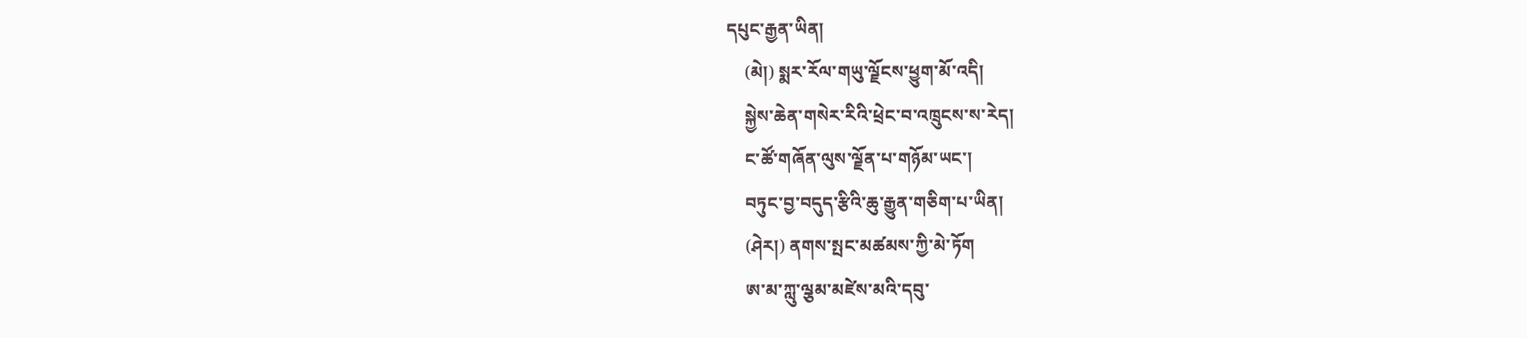དཔུང་རྒྱན་ཡིན།
    (མེ།) སྨར་རོལ་གཡུ་ལྗོངས་ཕྱུག་མོ་འདི།
    སྐྱེས་ཆེན་གསེར་རིའི་ཕྲེང་བ་འཁྲུངས་ས་རེད།
    ང་ཚོ་གཞོན་ལུས་ལྗོན་པ་གཉོམ་ཡང་།
    བཏུང་བྱ་བདུད་རྩིའི་ཆུ་རྒྱུན་གཅིག་པ་ཡིན།
    (ཤེར།) ནགས་སྤང་མཚམས་ཀྱི་མེ་ཏོག
    ཨ་མ་ཀླུ་ལྕམ་མཛེས་མའི་དབུ་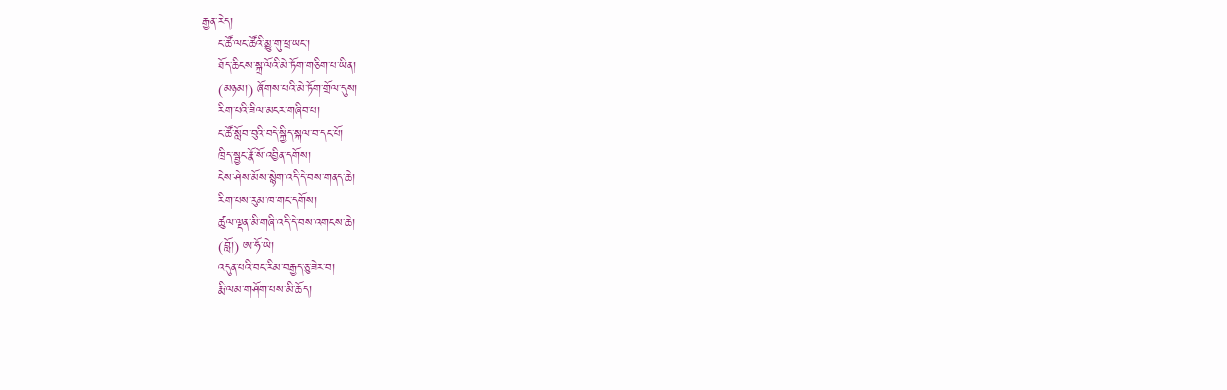རྒྱན་རེད།
    ང་ཚོ་ལང་ཚོའི་མྱུ་གུ་ཕྲ་ཡང་།
    ཐོད་ཆིངས་སྐྲ་ལོའི་མེ་ཏོག་གཅིག་པ་ཡིན།
    (མཉམ།) ཞོགས་པའི་མེ་ཏོག་གྲོལ་དུས།
    རིག་པའི་ཟིལ་མངར་གཞིབ་པ།
    ང་ཚོ་སློབ་བུའི་བདེ་སྐྱིད་སྐལ་བ་དང་པོ།
    ཁྲིད་སྦྱང་རྣོ་སོ་འབྱིན་དགོས།
    ངེས་ཤེས་མོས་སྙེག་འདི་དེ་བས་གནད་ཆེ།
    རིག་པས་རུམ་ཁ་གང་དགོས།
    ཚུལ་ལྡན་མི་གཞི་འདི་དེ་བས་འགངས་ཆེ།
    (བློ།) ཨ་ཧོ་ཡེ།
    འདུན་པའི་བང་རིམ་བརྒྱད་ཅུ་ཟེར་བ།
    རྨི་ལམ་གཤོག་པས་མི་ཆོད།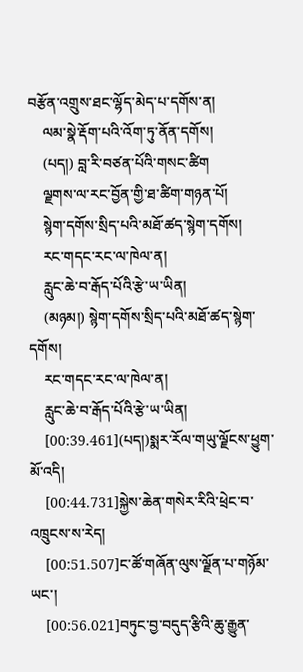བརྩོན་འགྲུས་ཐང་ལྷོད་མེད་པ་དགོས་ན།
    ལམ་སྣེ་རྡོག་པའི་འོག་ཏུ་ནོན་དགོས།
    (པད།) བླ་རི་བཙན་པོའི་གསང་ཚིག
    ལྗགས་ལ་རང་བྱོན་གྱི་ཐ་ཚིག་གཉན་པོ།
    སྙེག་དགོས་སྲིད་པའི་མཐོ་ཚད་སྙེག་དགོས།
    རང་གདང་རང་ལ་ཁེལ་ན།
    རླུང་ཆེ་བ་རྒོད་པོའི་རྩེ་ཡ་ཡིན།
    (མཉམ།) སྙེག་དགོས་སྲིད་པའི་མཐོ་ཚད་སྙེག་དགོས།
    རང་གདང་རང་ལ་ཁེལ་ན།
    རླུང་ཆེ་བ་རྒོད་པོའི་རྩེ་ཡ་ཡིན།
    [00:39.461](པད།)སྨར་རོལ་གཡུ་ལྗོངས་ཕྱུག་མོ་འདི།
    [00:44.731]སྐྱེས་ཆེན་གསེར་རིའི་ཕྲེང་བ་འཁྲུངས་ས་རེད།
    [00:51.507]ང་ཚོ་གཞོན་ལུས་ལྗོན་པ་གཉོམ་ཡང་།
    [00:56.021]བཏུང་བྱ་བདུད་རྩིའི་ཆུ་རྒྱུན་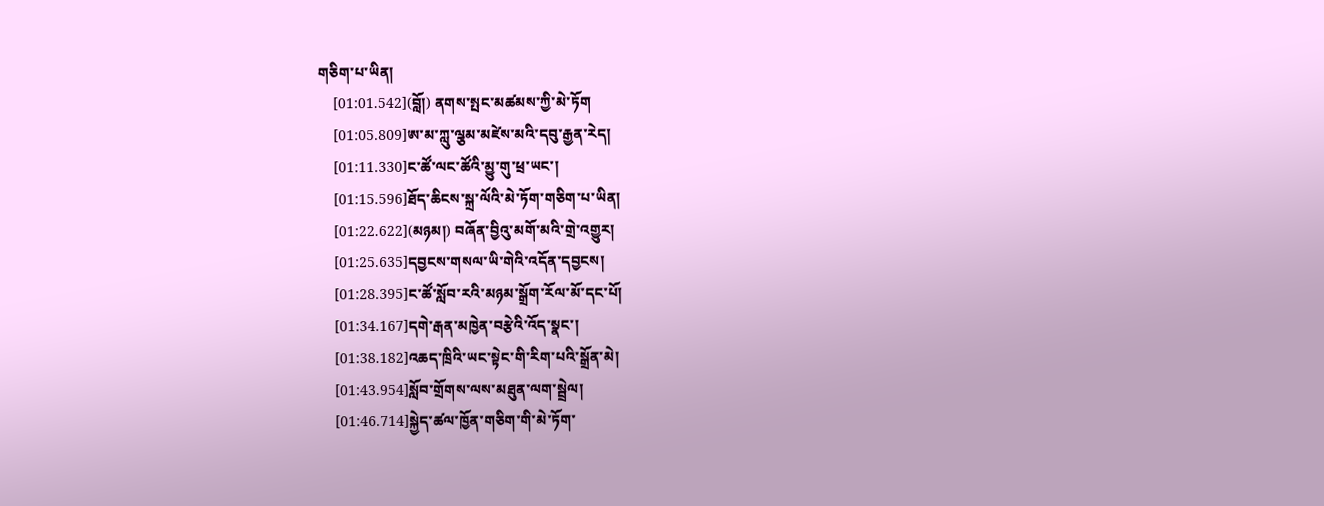གཅིག་པ་ཡིན།
    [01:01.542](བློ།) ནགས་སྤང་མཚམས་ཀྱི་མེ་ཏོག
    [01:05.809]ཨ་མ་ཀླུ་ལྕམ་མཛེས་མའི་དབུ་རྒྱན་རེད།
    [01:11.330]ང་ཚོ་ལང་ཚོའི་མྱུ་གུ་ཕྲ་ཡང་།
    [01:15.596]ཐོད་ཆིངས་སྐྲ་ལོའི་མེ་ཏོག་གཅིག་པ་ཡིན།
    [01:22.622](མཉམ།) བཞོན་བྱིའུ་མགོ་མའི་གྲེ་འགྱུར།
    [01:25.635]དབྱངས་གསལ་ཡི་གེའི་འདོན་དབྱངས།
    [01:28.395]ང་ཚོ་སློབ་རའི་མཉམ་སྒྲོག་རོལ་མོ་དང་པོ།
    [01:34.167]དགེ་རྒན་མཁྱེན་བརྩེའི་འོད་སྣང་།
    [01:38.182]འཆད་ཁྲིའི་ཡང་སྟེང་གི་རིག་པའི་སྒྲོན་མེ།
    [01:43.954]སློབ་གྲོགས་ལས་མཐུན་ལག་སྦྲེལ།
    [01:46.714]སྐྱེད་ཚལ་ཁྱོན་གཅིག་གི་མེ་ཏོག་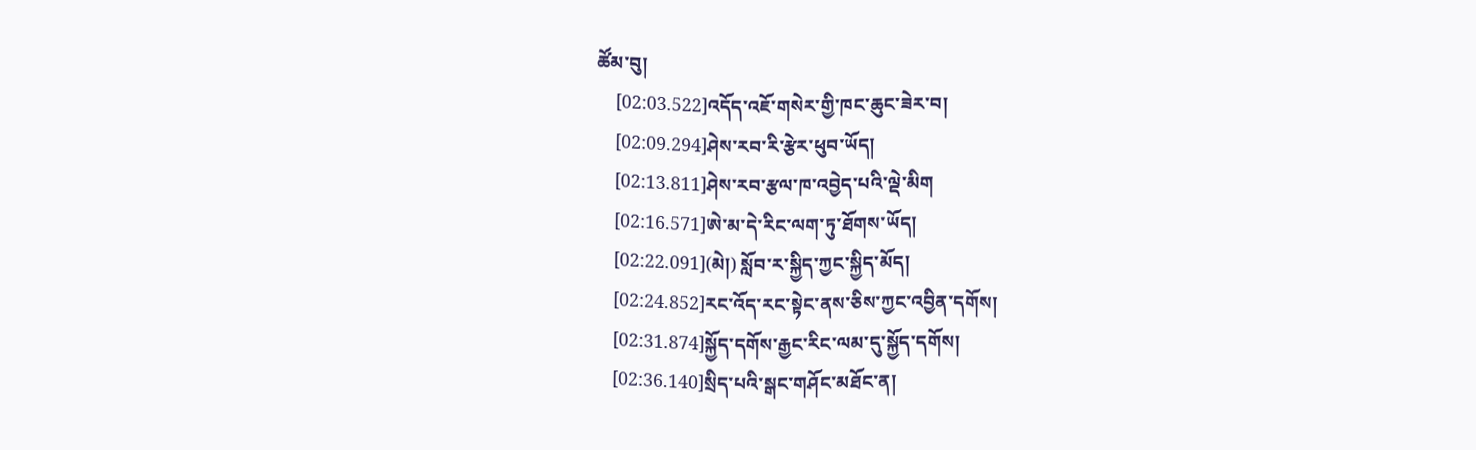ཚོམ་བུ།
    [02:03.522]འདོད་འཇོ་གསེར་གྱི་ཁང་ཆུང་ཟེར་བ།
    [02:09.294]ཤེས་རབ་རི་རྩེར་ཕུབ་ཡོད།
    [02:13.811]ཤེས་རབ་རྩལ་ཁ་འབྱེད་པའི་ལྡེ་མིག
    [02:16.571]ཨེ་མ་དེ་རིང་ལག་ཏུ་ཐོགས་ཡོད།
    [02:22.091](མེ།) སློབ་ར་སྐྱིད་ཀྱང་སྐྱིད་མོད།
    [02:24.852]རང་འོད་རང་སྟེང་ནས་ཅིས་ཀྱང་འབྱིན་དགོས།
    [02:31.874]སྐྱོད་དགོས་རྒྱང་རིང་ལམ་དུ་སྐྱོད་དགོས།
    [02:36.140]སྲིད་པའི་སྒང་གཤོང་མཐོང་ན།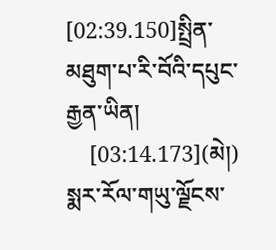[02:39.150]སྤྲིན་མཐུག་པ་རི་བོའི་དཔུང་རྒྱན་ཡིན།
    [03:14.173](མེ།) སྨར་རོལ་གཡུ་ལྗོངས་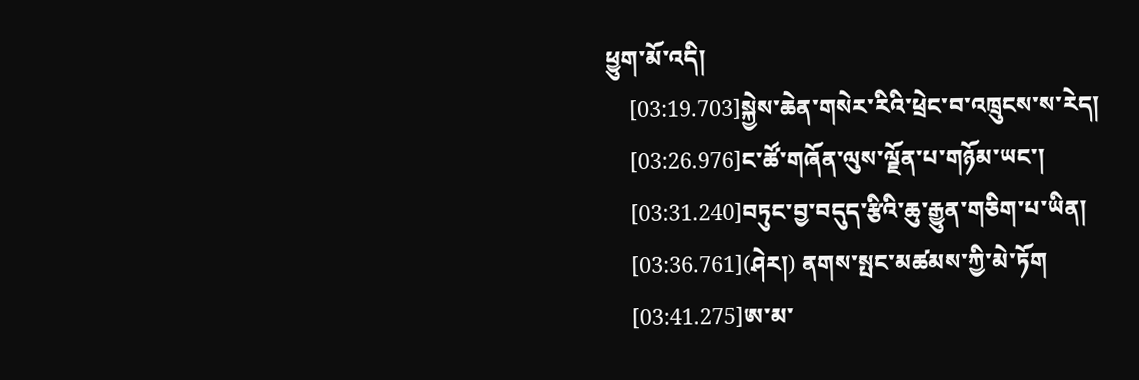ཕྱུག་མོ་འདི།
    [03:19.703]སྐྱེས་ཆེན་གསེར་རིའི་ཕྲེང་བ་འཁྲུངས་ས་རེད།
    [03:26.976]ང་ཚོ་གཞོན་ལུས་ལྗོན་པ་གཉོམ་ཡང་།
    [03:31.240]བཏུང་བྱ་བདུད་རྩིའི་ཆུ་རྒྱུན་གཅིག་པ་ཡིན།
    [03:36.761](ཤེར།) ནགས་སྤང་མཚམས་ཀྱི་མེ་ཏོག
    [03:41.275]ཨ་མ་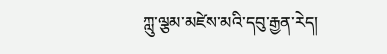ཀླུ་ལྕམ་མཛེས་མའི་དབུ་རྒྱན་རེད།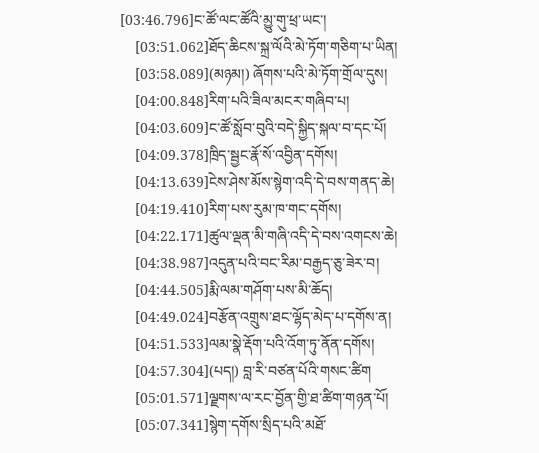[03:46.796]ང་ཚོ་ལང་ཚོའི་མྱུ་གུ་ཕྲ་ཡང་།
    [03:51.062]ཐོད་ཆིངས་སྐྲ་ལོའི་མེ་ཏོག་གཅིག་པ་ཡིན།
    [03:58.089](མཉམ།) ཞོགས་པའི་མེ་ཏོག་གྲོལ་དུས།
    [04:00.848]རིག་པའི་ཟིལ་མངར་གཞིབ་པ།
    [04:03.609]ང་ཚོ་སློབ་བུའི་བདེ་སྐྱིད་སྐལ་བ་དང་པོ།
    [04:09.378]ཁྲིད་སྦྱང་རྣོ་སོ་འབྱིན་དགོས།
    [04:13.639]ངེས་ཤེས་མོས་སྙེག་འདི་དེ་བས་གནད་ཆེ།
    [04:19.410]རིག་པས་རུམ་ཁ་གང་དགོས།
    [04:22.171]ཚུལ་ལྡན་མི་གཞི་འདི་དེ་བས་འགངས་ཆེ།
    [04:38.987]འདུན་པའི་བང་རིམ་བརྒྱད་ཅུ་ཟེར་བ།
    [04:44.505]རྨི་ལམ་གཤོག་པས་མི་ཆོད།
    [04:49.024]བརྩོན་འགྲུས་ཐང་ལྷོད་མེད་པ་དགོས་ན།
    [04:51.533]ལམ་སྣེ་རྡོག་པའི་འོག་ཏུ་ནོན་དགོས།
    [04:57.304](པད།) བླ་རི་བཙན་པོའི་གསང་ཚིག
    [05:01.571]ལྗགས་ལ་རང་བྱོན་གྱི་ཐ་ཚིག་གཉན་པོ།
    [05:07.341]སྙེག་དགོས་སྲིད་པའི་མཐོ་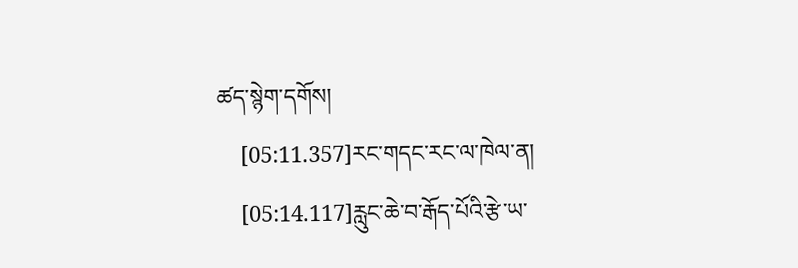ཚད་སྙེག་དགོས།
    [05:11.357]རང་གདང་རང་ལ་ཁེལ་ན།
    [05:14.117]རླུང་ཆེ་བ་རྒོད་པོའི་རྩེ་ཡ་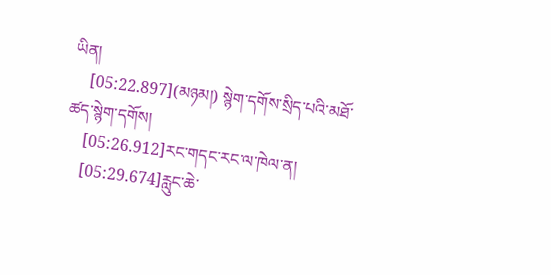ཡིན།
    [05:22.897](མཉམ།) སྙེག་དགོས་སྲིད་པའི་མཐོ་ཚད་སྙེག་དགོས།
    [05:26.912]རང་གདང་རང་ལ་ཁེལ་ན།
    [05:29.674]རླུང་ཆེ་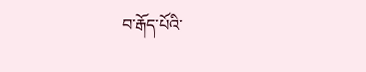བ་རྒོད་པོའི་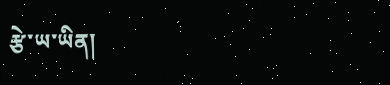རྩེ་ཡ་ཡིན།